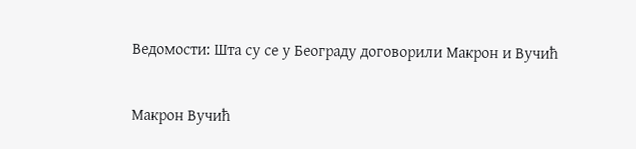Ведомости: Шта су се у Београду договорили Макрон и Вучић

Макрон Вучић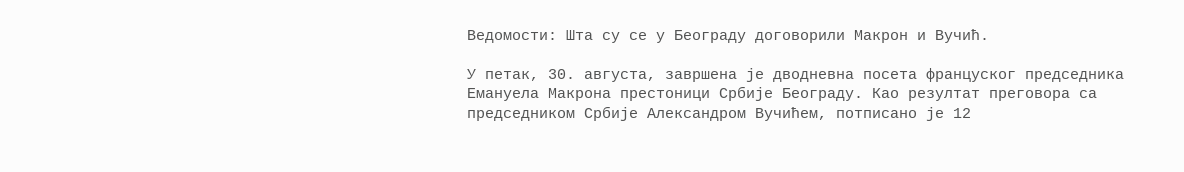Ведомости: Шта су се у Београду договорили Макрон и Вучић.

У петак, 30. августа, завршена је дводневна посета француског председника Емануела Макрона престоници Србије Београду. Као резултат преговора са председником Србије Александром Вучићем, потписано је 12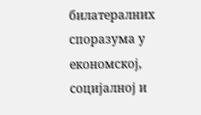билатералних споразума у економској, социјалној и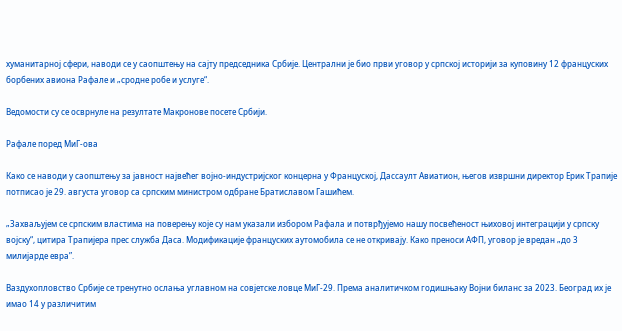хуманитарној сфери, наводи се у саопштењу на сајту председника Србије. Централни је био први уговор у српској историји за куповину 12 француских борбених авиона Рафале и „сродне робе и услуге“.

Ведомости су се осврнуле на резултате Макронове посете Србији.

Рафале поред МиГ-ова

Како се наводи у саопштењу за јавност највећег војно-индустријског концерна у Француској, Дассаулт Авиатион, његов извршни директор Ерик Трапије потписао је 29. августа уговор са српским министром одбране Братиславом Гашићем.

„Захваљујем се српским властима на поверењу које су нам указали избором Рафала и потврђујемо нашу посвећеност њиховој интеграцији у српску војску“, цитира Трапијера прес служба Даса. Модификације француских аутомобила се не откривају. Како преноси АФП, уговор је вредан „до 3 милијарде евра”.

Ваздухопловство Србије се тренутно ослања углавном на совјетске ловце МиГ-29. Према аналитичком годишњаку Војни биланс за 2023. Београд их је имао 14 у различитим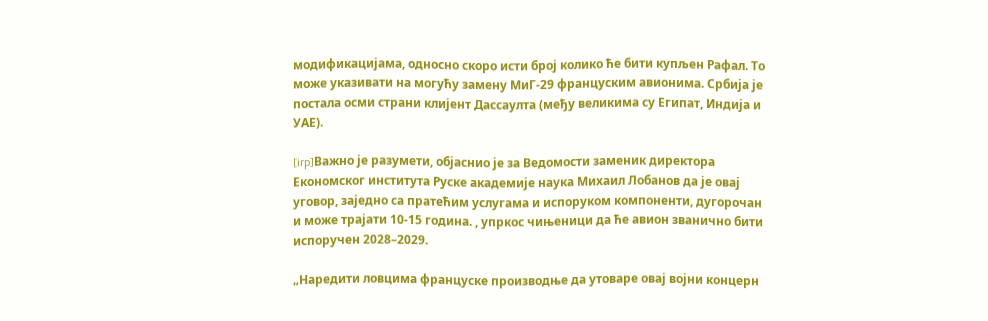модификацијама, односно скоро исти број колико ће бити купљен Рафал. То може указивати на могућу замену МиГ-29 француским авионима. Србија је постала осми страни клијент Дассаулта (међу великима су Египат, Индија и УАЕ).

[irp]Важно је разумети, објаснио је за Ведомости заменик директора Економског института Руске академије наука Михаил Лобанов да је овај уговор, заједно са пратећим услугама и испоруком компоненти, дугорочан и може трајати 10-15 година. , упркос чињеници да ће авион званично бити испоручен 2028–2029.

„Наредити ловцима француске производње да утоваре овај војни концерн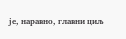је, наравно, главни циљ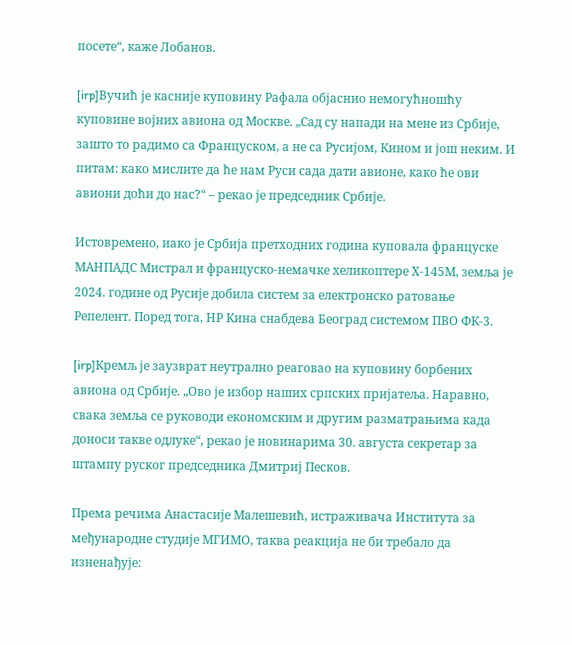посете“, каже Лобанов.

[irp]Вучић је касније куповину Рафала објаснио немогућношћу куповине војних авиона од Москве. „Сад су напади на мене из Србије, зашто то радимо са Француском, а не са Русијом, Кином и још неким. И питам: како мислите да ће нам Руси сада дати авионе, како ће ови авиони доћи до нас?“ – рекао је председник Србије.

Истовремено, иако је Србија претходних година куповала француске МАНПАДС Мистрал и француско-немачке хеликоптере Х-145М, земља је 2024. године од Русије добила систем за електронско ратовање Репелент. Поред тога, НР Кина снабдева Београд системом ПВО ФК-3.

[irp]Кремљ је заузврат неутрално реаговао на куповину борбених авиона од Србије. „Ово је избор наших српских пријатеља. Наравно, свака земља се руководи економским и другим разматрањима када доноси такве одлуке“, рекао је новинарима 30. августа секретар за штампу руског председника Дмитриј Песков.

Према речима Анастасије Малешевић, истраживача Института за међународне студије МГИМО, таква реакција не би требало да изненађује: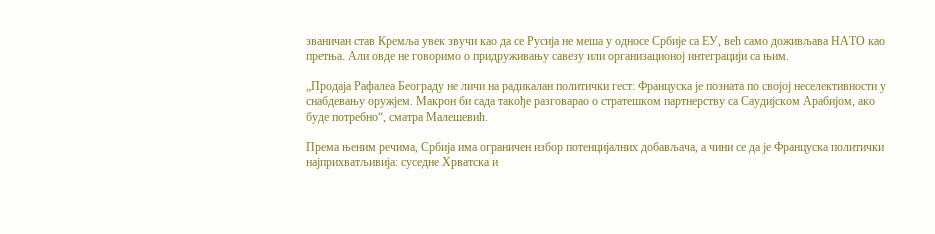званичан став Кремља увек звучи као да се Русија не меша у односе Србије са ЕУ, већ само доживљава НАТО као претња. Али овде не говоримо о придруживању савезу или организационој интеграцији са њим.

„Продаја Рафалеа Београду не личи на радикалан политички гест: Француска је позната по својој неселективности у снабдевању оружјем. Макрон би сада такође разговарао о стратешком партнерству са Саудијском Арабијом, ако буде потребно“, сматра Малешевић.

Према њеним речима, Србија има ограничен избор потенцијалних добављача, а чини се да је Француска политички најприхватљивија: суседне Хрватска и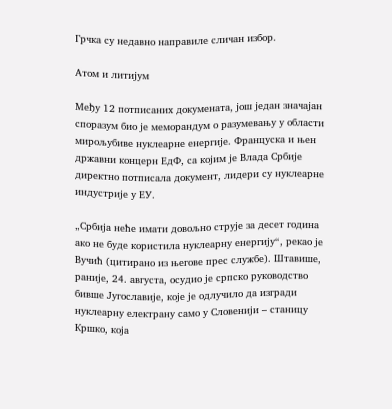Грчка су недавно направиле сличан избор.

Атом и литијум

Међу 12 потписаних докумената, још један значајан споразум био је меморандум о разумевању у области мирољубиве нуклеарне енергије. Француска и њен државни концерн ЕдФ, са којим је Влада Србије директно потписала документ, лидери су нуклеарне индустрије у ЕУ.

„Србија неће имати довољно струје за десет година ако не буде користила нуклеарну енергију“, рекао је Вучић (цитирано из његове прес службе). Штавише, раније, 24. августа, осудио је српско руководство бивше Југославије, које је одлучило да изгради нуклеарну електрану само у Словенији – станицу Кршко, која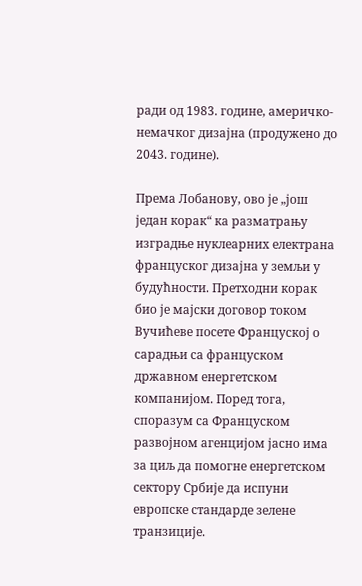ради од 1983. године, америчко-немачког дизајна (продужено до 2043. године).

Према Лобанову, ово је „још један корак“ ка разматрању изградње нуклеарних електрана француског дизајна у земљи у будућности. Претходни корак био је мајски договор током Вучићеве посете Француској о сарадњи са француском државном енергетском компанијом. Поред тога, споразум са Француском развојном агенцијом јасно има за циљ да помогне енергетском сектору Србије да испуни европске стандарде зелене транзиције.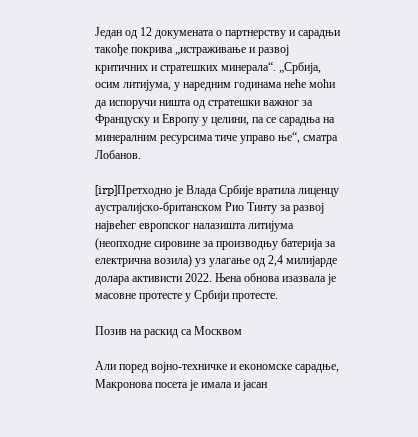Један од 12 докумената о партнерству и сарадњи такође покрива „истраживање и развој критичних и стратешких минерала“. „Србија, осим литијума, у наредним годинама неће моћи да испоручи ништа од стратешки важног за Француску и Европу у целини, па се сарадња на минералним ресурсима тиче управо ње“, сматра Лобанов.

[irp]Претходно је Влада Србије вратила лиценцу аустралијско-британском Рио Тинту за развој највећег европског налазишта литијума (неопходне сировине за производњу батерија за електрична возила) уз улагање од 2,4 милијарде долара активисти 2022. Њена обнова изазвала је масовне протесте у Србији протесте.

Позив на раскид са Москвом

Али поред војно-техничке и економске сарадње, Макронова посета је имала и јасан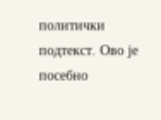политички подтекст. Ово је посебно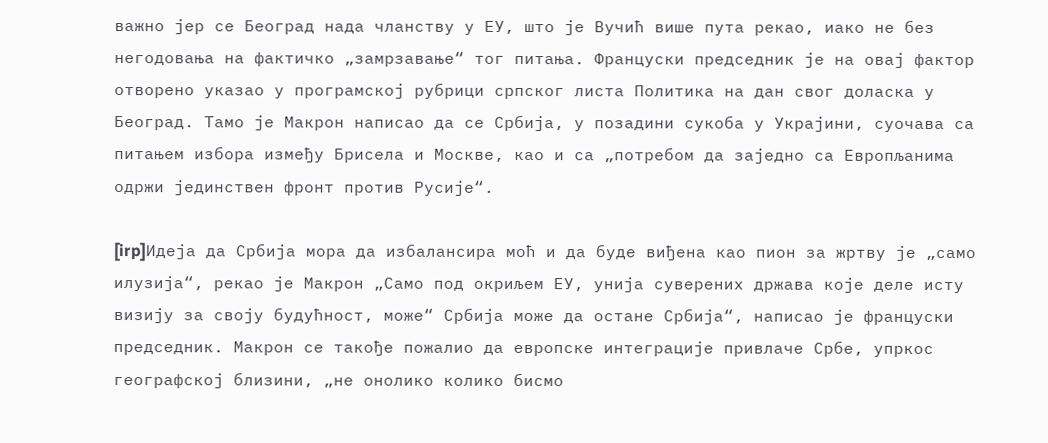важно јер се Београд нада чланству у ЕУ, што је Вучић више пута рекао, иако не без негодовања на фактичко „замрзавање“ тог питања. Француски председник је на овај фактор отворено указао у програмској рубрици српског листа Политика на дан свог доласка у Београд. Тамо је Макрон написао да се Србија, у позадини сукоба у Украјини, суочава са питањем избора између Брисела и Москве, као и са „потребом да заједно са Европљанима одржи јединствен фронт против Русије“.

[irp]Идеја да Србија мора да избалансира моћ и да буде виђена као пион за жртву је „само илузија“, рекао је Макрон „Само под окриљем ЕУ, унија суверених држава које деле исту визију за своју будућност, може“ Србија може да остане Србија“, написао је француски председник. Макрон се такође пожалио да европске интеграције привлаче Србе, упркос географској близини, „не онолико колико бисмо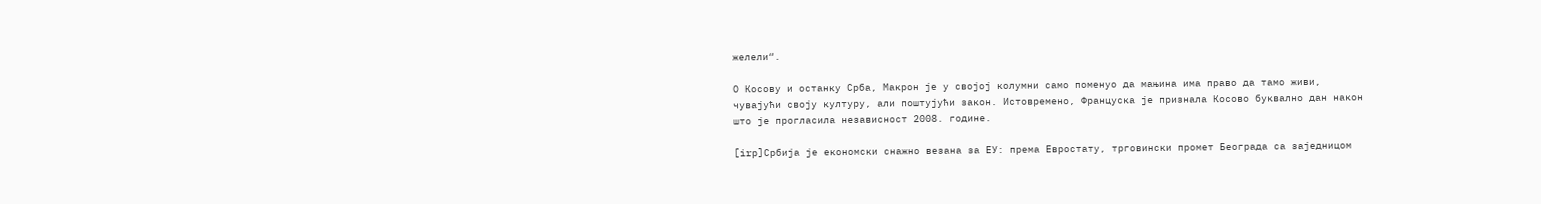желели“.

О Косову и останку Срба, Макрон је у својој колумни само поменуо да мањина има право да тамо живи, чувајући своју културу, али поштујући закон. Истовремено, Француска је признала Косово буквално дан након што је прогласила независност 2008. године.

[irp]Србија је економски снажно везана за ЕУ: према Евростату, трговински промет Београда са заједницом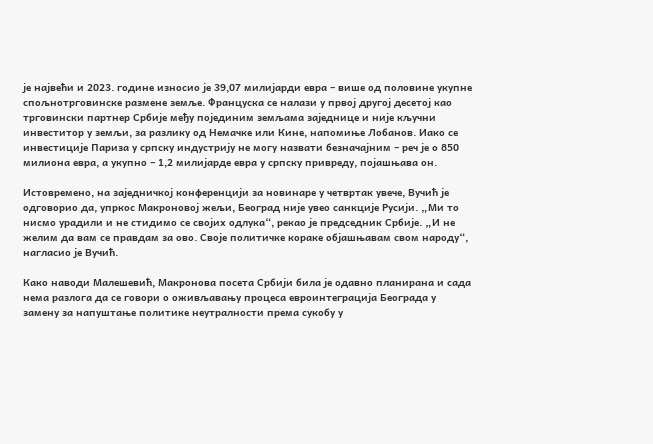је највећи и 2023. године износио је 39,07 милијарди евра – више од половине укупне спољнотрговинске размене земље. Француска се налази у првој другој десетој као трговински партнер Србије међу појединим земљама заједнице и није кључни инвеститор у земљи, за разлику од Немачке или Кине, напомиње Лобанов. Иако се инвестиције Париза у српску индустрију не могу назвати безначајним – реч је о 850 милиона евра, а укупно – 1,2 милијарде евра у српску привреду, појашњава он.

Истовремено, на заједничкој конференцији за новинаре у четвртак увече, Вучић је одговорио да, упркос Макроновој жељи, Београд није увео санкције Русији. „Ми то нисмо урадили и не стидимо се својих одлука“, рекао је председник Србије. „И не желим да вам се правдам за ово. Своје политичке кораке објашњавам свом народу“, нагласио је Вучић.

Како наводи Малешевић, Макронова посета Србији била је одавно планирана и сада нема разлога да се говори о оживљавању процеса евроинтеграција Београда у замену за напуштање политике неутралности према сукобу у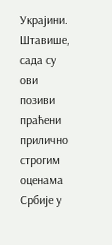Украјини. Штавише, сада су ови позиви праћени прилично строгим оценама Србије у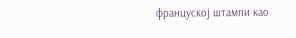француској штампи као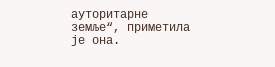ауторитарне земље“, приметила је она.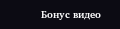Бонус видео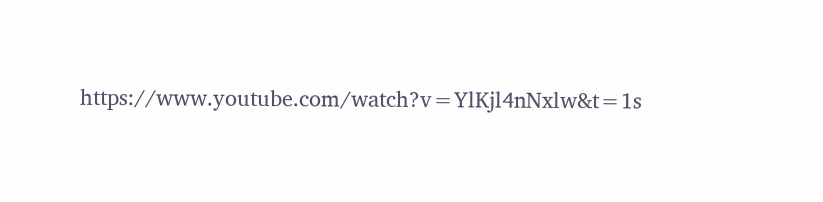https://www.youtube.com/watch?v=YlKjl4nNxlw&t=1s